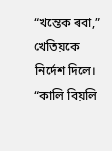“খন্তেক ৰবা,” খেতিয়কে নিৰ্দেশ দিলে। “কালি বিয়লি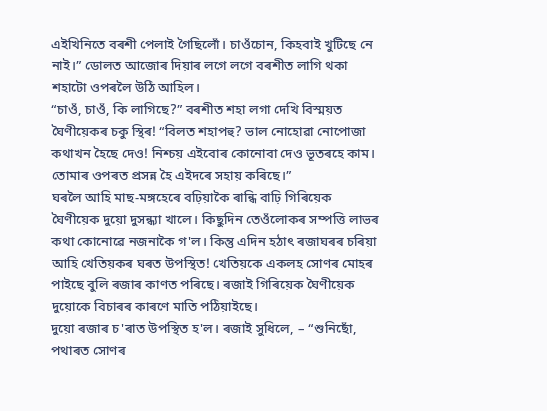এইখিনিতে বৰশী পেলাই গৈছিলোঁ। চাওঁচোন, কিহবাই খুটিছে নে নাই।” ডোলত আজোৰ দিয়াৰ লগে লগে বৰশীত লাগি থকা শহাটো ওপৰলৈ উঠি আহিল।
“চাওঁ, চাওঁ, কি লাগিছে?” বৰশীত শহা লগা দেখি বিস্ময়ত ঘৈণীয়েকৰ চকু স্থিৰ! “বিলত শহাপহু? ভাল নোহোৱা নোপোজা কথাখন হৈছে দেও! নিশ্চয় এইবোৰ কোনোবা দেও ভূতৰহে কাম। তোমাৰ ওপৰত প্ৰসন্ন হৈ এইদৰে সহায় কৰিছে।”
ঘৰলৈ আহি মাছ-মঙ্গহেৰে বঢ়িয়াকৈ ৰান্ধি বাঢ়ি গিৰিয়েক ঘৈণীয়েক দুয়ো দুসন্ধ্যা খালে। কিছুদিন তেওঁলোকৰ সম্পত্তি লাভৰ কথা কোনোৱে নজনাকৈ গ'ল। কিন্তু এদিন হঠাৎ ৰজাঘৰৰ চৰিয়া আহি খেতিয়কৰ ঘৰত উপস্থিত! খেতিয়কে একলহ সোণৰ মোহৰ পাইছে বুলি ৰজাৰ কাণত পৰিছে। ৰজাই গিৰিয়েক ঘৈণীয়েক দুয়োকে বিচাৰৰ কাৰণে মাতি পঠিয়াইছে।
দুয়ো ৰজাৰ চ'ৰাত উপস্থিত হ'ল। ৰজাই সুধিলে, – “শুনিছোঁ, পথাৰত সোণৰ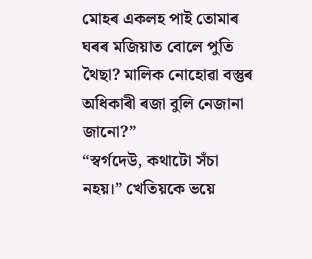মোহৰ একলহ পাই তোমাৰ ঘৰৰ মজিয়াত বোলে পুতি থৈছা? মালিক নোহোৱা বস্তুৰ অধিকাৰী ৰজা বুলি নেজানা জানো?”
“স্বৰ্গদেউ, কথাটো সঁচা নহয়।” খেতিয়কে ভয়ে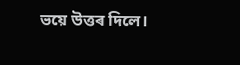ভয়ে উত্তৰ দিলে।